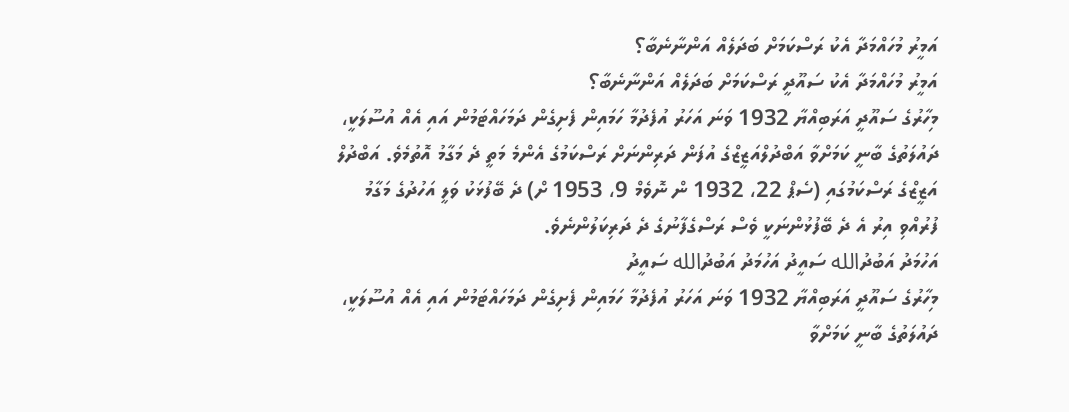އަމީރު މުހައްމަދާ އެކު ރަސްކަމަށް ބަދަލެއް އަންނާނެބާ؟
އަމީރު މުހައްމަދާ އެކު ސައޫދީ ރަސްކަމަށް ބަދަލެއް އަންނާނެބާ؟
މިހާރުގެ ސައޫދީ އަރަބިއްޔާ 1932 ވަނަ އަހަރު އުފެދުމާ ހަމައިން ފެށިގެން ދަމަހައްޓަމުން އައި އެއް އުސޫލަކީ، ދައުލަތުގެ ބާނީ ކަމަށްވާ އަބްދުލްއަޒީޒްގެ އުފަން ދަރިންނަށް ރަސްކަމުގެ އެންމެ މަތީ ދެ މަގާމު އޮތުމެވެ. އަބްދުލް އަޒީޒްގެ ރަސްކަމުގައި (ސެޕް 22، 1932 ން ނޮވެމް 9، 1953 ށް) ދެ ބޭފުޅަކު ވަލީ އަހުދުގެ މަގާމު ފުރުއްވި އިރު އެ ދެ ބޭފުޅުންނަކީ ވެސް ރަސްގެފާނުގެ ދެ ދަރިކަލުންނެވެ.
އަހުމަދު އަބުދުالله ސައީދު އަހުމަދު އަބުދުالله ސައީދު
މިހާރުގެ ސައޫދީ އަރަބިއްޔާ 1932 ވަނަ އަހަރު އުފެދުމާ ހަމައިން ފެށިގެން ދަމަހައްޓަމުން އައި އެއް އުސޫލަކީ، ދައުލަތުގެ ބާނީ ކަމަށްވާ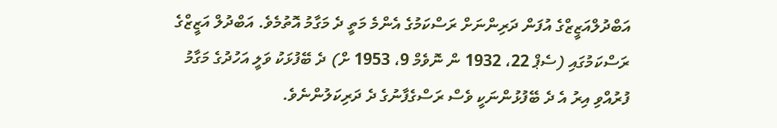އަބްދުލްއަޒީޒްގެ އުފަން ދަރިންނަށް ރަސްކަމުގެ އެންމެ މަތީ ދެ މަގާމު އޮތުމެވެ. އަބްދުލް އަޒީޒްގެ ރަސްކަމުގައި (ސެޕް 22، 1932 ން ނޮވެމް 9، 1953 ށް) ދެ ބޭފުޅަކު ވަލީ އަހުދުގެ މަގާމު ފުރުއްވި އިރު އެ ދެ ބޭފުޅުންނަކީ ވެސް ރަސްގެފާނުގެ ދެ ދަރިކަލުންނެވެ.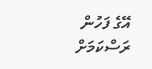އޭގެ ފަހުން ރަސްކަމަށް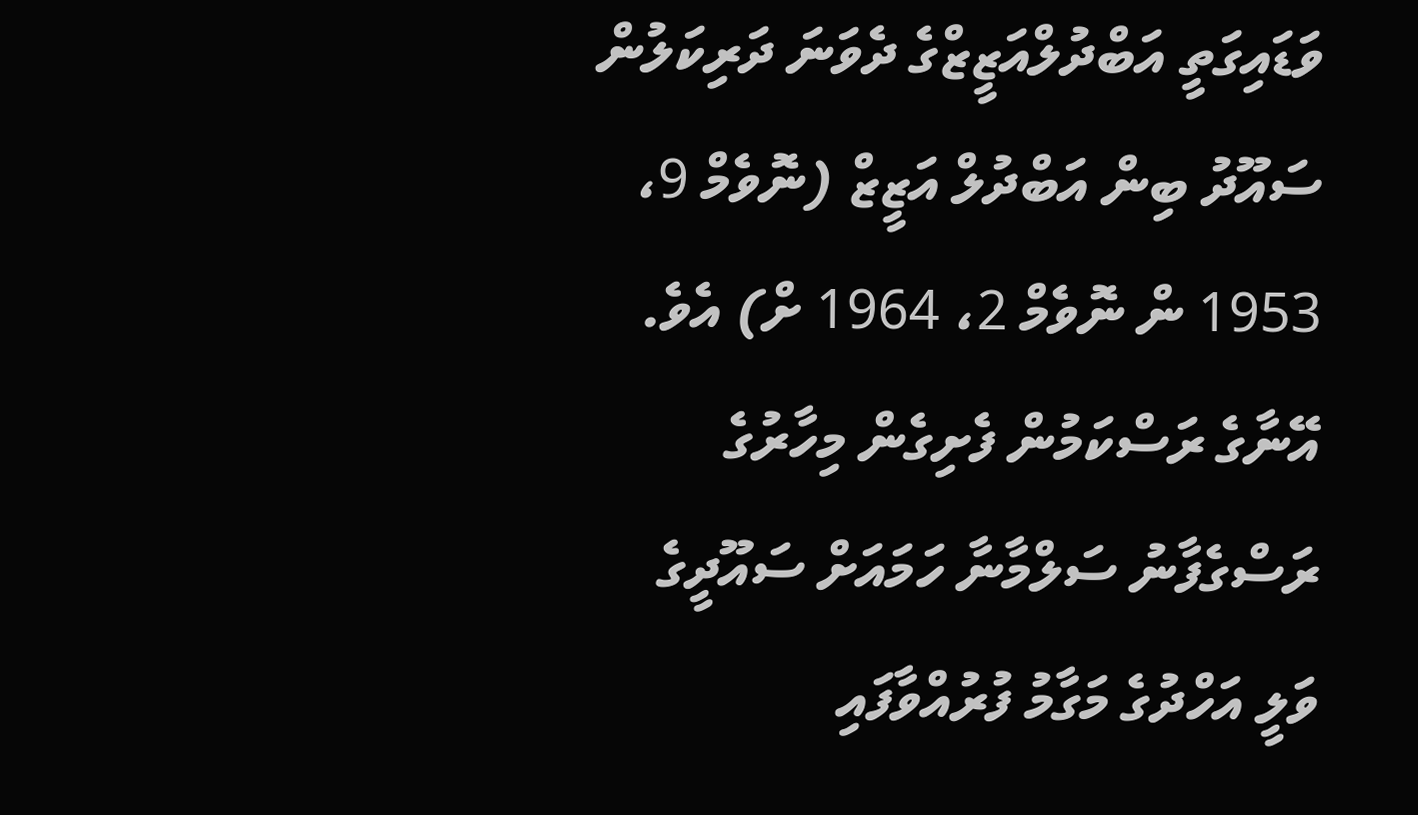ވަޑައިގަތީ އަބްދުލްއަޒީޒްގެ ދެވަނަ ދަރިކަލުން ސައޫދު ބިން އަބްދުލް އަޒީޒް (ނޮވެމް 9، 1953 ން ނޮވެމް 2، 1964 ށް) އެވެ. އޭނާގެ ރަސްކަމުން ފެށިގެން މިހާރުގެ ރަސްގެފާނު ސަލްމާނާ ހަމައަށް ސައޫދީގެ ވަލީ އަހްދުގެ މަގާމު ފުރުއްވާފައި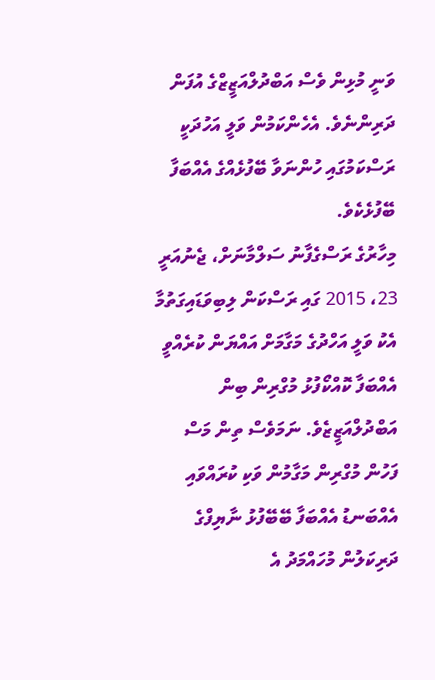ވަނީ މުޅިން ވެސް އަބްދުލްއަޒީޒްގެ އުފަން ދަރިންނެވެ. އެހެންކަމުން ވަލީ އަހުދަކީ ރަސްކަމުގައި ހުންނަވާ ބޭފުޅެއްގެ އެއްބަފާ ބޭފުޅެކެވެ.
މިހާރުގެ ރަސްގެފާނު ސަލްމާނަށް، ޖެނުއަރީ 23، 2015 ގައި ރަސްކަން ލިބިވަޑައިގަތުމާ އެކު ވަލީ އަހްދުގެ މަގާމަށް އައްޔަން ކުރެއްވީ އެއްބަފާ ކޮއްކޯފުޅު މުގްރިން ބިން އަބްދުލްއަޒީޒެވެ. ނަމަވެސް ތިން މަސް ފަހުން މުގްރިން މަގާމުން ވަކި ކުރައްވައި އެއްބަނޑު އެއްބަފާ ބޭބޭފުޅު ނާޔިފްގެ ދަރިކަލުން މުހައްމަދު އެ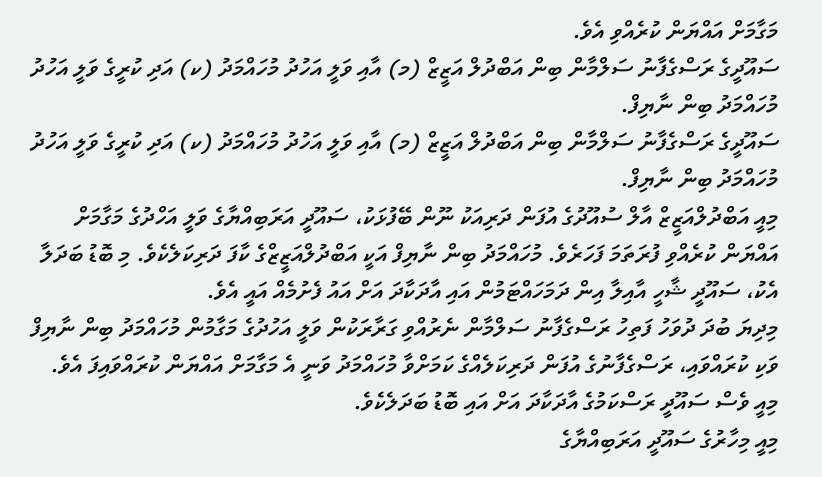މަގާމަށް އައްޔަން ކުރެއްވި އެވެ.
ސައޫދީގެ ރަސްގެފާނު ސަލްމާން ބިން އަބްދުލް އަޒީޒް (މ) އާއި ވަލީ އަހުދު މުހައްމަދު (ކ) އަދި ކުރީގެ ވަލީ އަހުދު މުހައްމަދު ބިން ނާޔިފް.
ސައޫދީގެ ރަސްގެފާނު ސަލްމާން ބިން އަބްދުލް އަޒީޒް (މ) އާއި ވަލީ އަހުދު މުހައްމަދު (ކ) އަދި ކުރީގެ ވަލީ އަހުދު މުހައްމަދު ބިން ނާޔިފް.
މިއީ އަބްދުލްއަޒީޒް އާލް ސުއޫދުގެ އުފަން ދަރިއަކު ނޫން ބޭފުޅަކު، ސައޫދީ އަރަބިއްޔާގެ ވަލީ އަހްދުގެ މަގާމަށް އައްޔަން ކުރެއްވި ފުރަތަމަ ފަހަރެވެ. މުހައްމަދު ބިން ނާޔިފް އަކީ އަބްދުލްއަޒީޒްގެ ކާފަ ދަރިކަލެކެވެ. މި ބޮޑު ބަދަލާ އެކު، ސައޫދީ ޝާހީ އާއިލާ އިން ދަމަހައްޓަމުން އައި އާދަކާދަ އަށް އައު ފެށުމެއް އައީ އެވެ.
މިދިޔަ ބުދަ ދުވަހު ފަތިހު ރަސްގެފާނު ސަލްމާން ނެރުއްވި ގަރާރަކުން ވަލީ އަހުދުގެ މަގާމުން މުހައްމަދު ބިން ނާޔިފް ވަކި ކުރައްވައި، ރަސްގެފާނުގެ އުފަން ދަރިކަލެއްގެ ކަމަށްވާ މުހައްމަދު ވަނީ އެ މަގާމަށް އައްޔަން ކުރައްވައިފަ އެވެ. މިއީ ވެސް ސައޫދީ ރަސްކަމުގެ އާދަކާދަ އަށް އައި ބޮޑު ބަދަލެކެވެ.
މިއީ މިހާރުގެ ސައޫދީ އަރަބިއްޔާގެ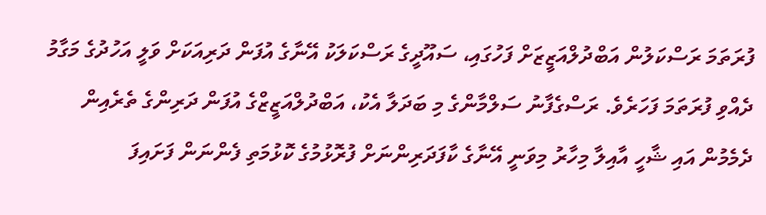ފުރަތަމަ ރަސްކަލުން އަބްދުލްއަޒީޒަށް ފަހުގައި، ސައޫދީގެ ރަސްކަލަކު އޭނާގެ އުފަން ދަރިއަކަށް ވަލީ އަހުދުގެ މަގާމު ދެއްވި ފުރަތަމަ ފަހަރެވެ. ރަސްގެފާނު ސަލްމާންގެ މި ބަދަލާ އެކު، އަބްދުލްއަޒީޒްގެ އުފަން ދަރިންގެ ތެރެއިން ދެމެމުން އައި ޝާހީ އާއިލާ މިހާރު މިވަނީ އޭނާގެ ކާފަދަރިންނަށް ފުރޮޅުމުގެ ކޮޅުމަތި ފެންނަން ފަށައިފަ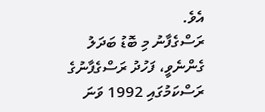އެވެ.
ރަސްގެފާނު މި ބޮޑު ބަދަލު ގެންނެވީ، ފަހުދު ރަސްގެފާނުގެ ރަސްކަމުގައި 1992 ވަނަ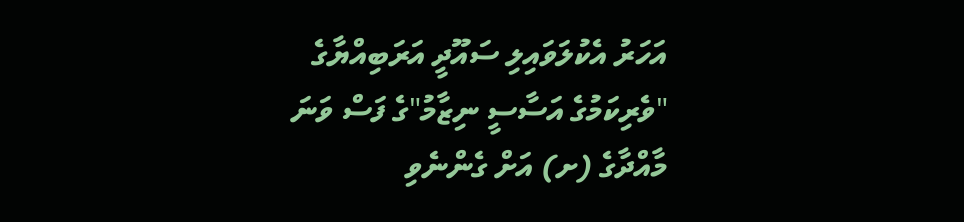އަހަރު އެކުލަވައިލި ސައޫދީ އަރަބިއްޔާގެ "ވެރިކަމުގެ އަސާސީ ނިޒާމު"ގެ ފަސް ވަނަ މާއްދާގެ (ށ) އަށް ގެންނެވި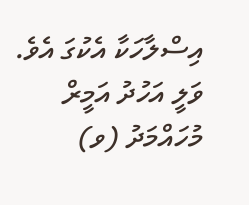އިސްލާހަކާ އެކުގަ އެވެ.
ވަލީ އަހުދު އަމީރް މުހައްމަދު (ވ)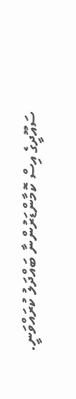ސައޫދީގެ އިސް ކޮމާންޑަރުންނާ ބައްދަލު ކުރައްވަނީ.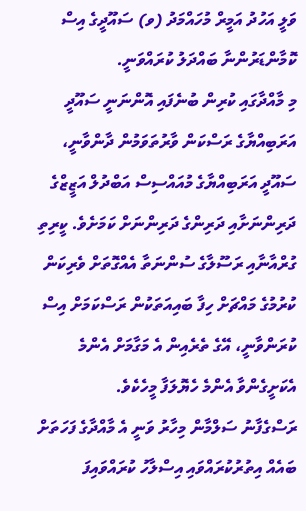ވަލީ އަހުދު އަމީރް މުހައްމަދު (ވ) ސައޫދީގެ އިސް ކޮމާންޑަރުންނާ ބައްދަލު ކުރައްވަނީ.
މި މާއްދާގައި ކުރިން ބުނެފައި އޮންނަނީ ސައޫދީ އަރަބިއްޔާގެ ރަސްކަން ވާރުތަވަމުން ދާންވާނީ، ސައޫދީ އަރަބިއްޔާގެ މުއައްސިސް އަބްދުލް އަޒީޒްގެ ދަރިންނަށާއި ދަރިންގެ ދަރިންނަށް ކަމަށެވެ. ކީރިތި ގުރްއާނާއި ރަސޫލާގެ ސުންނަތާ އެއްގޮތަށް ވެރިކަން ކުރުމުގެ މައްޗަށް ހިފާ ބައިއަތަކުން ރަސްކަމަށް އިސް ކުރަންވާނީ، އޭގެ ތެރެއިން އެ މަގާމަށް އެންމެ އެކަށީގެންވާ އެންމެ ހެޔޮލަފާ މީހެކެވެ.
ރަސްގެފާނު ސަލްމާން މިހާރު ވަނީ އެ މާއްދާގެ ފަހަތަށް ބައެއް އިތުރުކުރައްވައި އިސްލާހު ކުރައްވައިފަ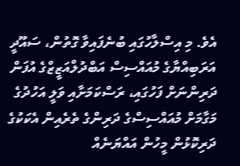އެވެ. މި އިސްލާހުގައި ބުނެފައިވާ ގޮތުން، ސައޫދީ އަރަބިއްޔާގެ މުއައްސިސް އަބްދުލްއަޒީޒްގެ އުފަން ދަރިންނަށް ފަހުގައި، ރަސްކަމަށާއި ވަލީ އަހުދުގެ މަގާމަށް މުއައްސިސްގެ ދަރިންގެ ތެރެއިން އެކަކުގެ ދަރިކޮޅުން މީހުން އައްޔަނެއް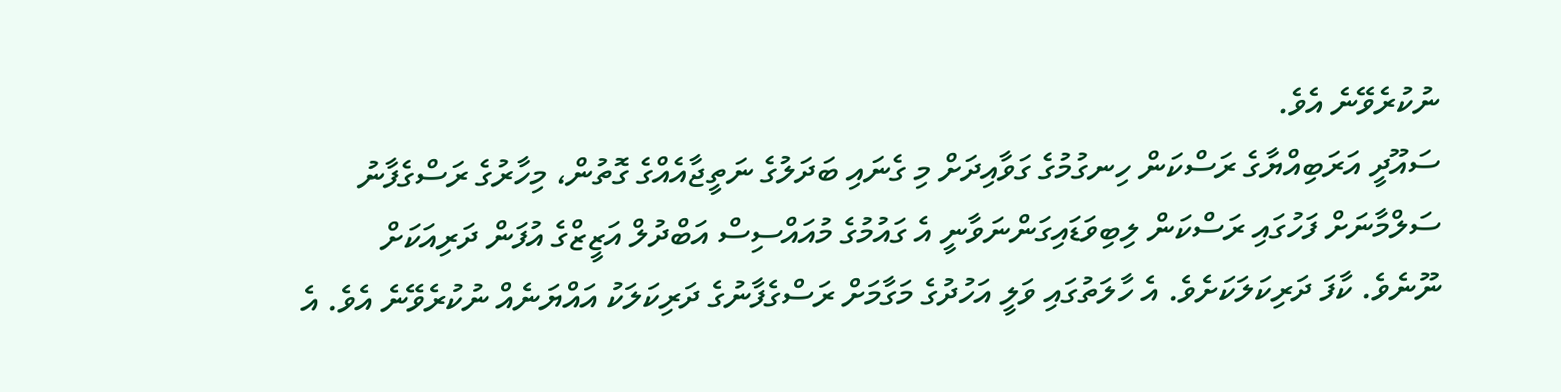ނުކުރެވޭނެ އެވެ.
ސައޫދީ އަރަބިއްޔާގެ ރަސްކަން ހިނގުމުގެ ގަވާއިދަށް މި ގެނައި ބަދަލުގެ ނަތީޖާއެއްގެ ގޮތުން، މިހާރުގެ ރަސްގެފާނު ސަލްމާނަށް ފަހުގައި ރަސްކަން ލިބިވަޑައިގަންނަވާނީ އެ ގައުމުގެ މުއައްސިސް އަބްދުލް އަޒީޒްގެ އުފަން ދަރިއަކަށް ނޫނެވެ. ކާފަ ދަރިކަލަކަށެވެ. އެ ހާލަތުގައި ވަލީ އަހުދުގެ މަގާމަށް ރަސްގެފާނުގެ ދަރިކަލަކު އައްޔަނެއް ނުކުރެވޭނެ އެވެ. އެ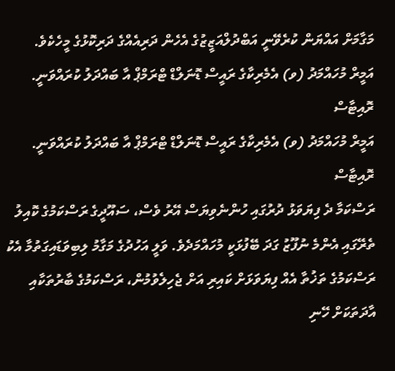މަގާމަށް އައްޔަން ކުރެވޭނީ އަބްދުލްއަޒީޒުގެ އެހެން ދަރިއެއްގެ ދަރިކޮޅުގެ މީހެކެވެ.
އަމީރް މުހައްމަދު (ވ) އެމެރިކާގެ ރައީސް ޑޮނަލްޑް ޓްރަމްޕް އާ ބައްދަލު ކުރައްވަނީ. ރޮއިޓާސް
އަމީރް މުހައްމަދު (ވ) އެމެރިކާގެ ރައީސް ޑޮނަލްޑް ޓްރަމްޕް އާ ބައްދަލު ކުރައްވަނީ. ރޮއިޓާސް
ރަސްކަމާ ދެ ފިޔަވަޅު ދުރުގައި ހުންނެވިޔަސް އޭރު ވެސް، ސައޫދީގެ ރަސްކަމުގެ ކޮއިލު ތެރޭގައި އެންމެ ނުފޫޒު ގަދަ ބޭފުޅަކީ މުހައްމަދެވެ. ވަލީ އަހުދުގެ މަގާމު ލިބިވަޑައިގަތުމާ އެކު ރަސްކަމުގެ ތަޚުތާ އެއް ފިޔަވަޅަށް ކައިރި އަށް ޖެހިލެވުމުން، ރަސްކަމުގެ ބާރުތަކާއި އާދަތަކަށް ހޭނި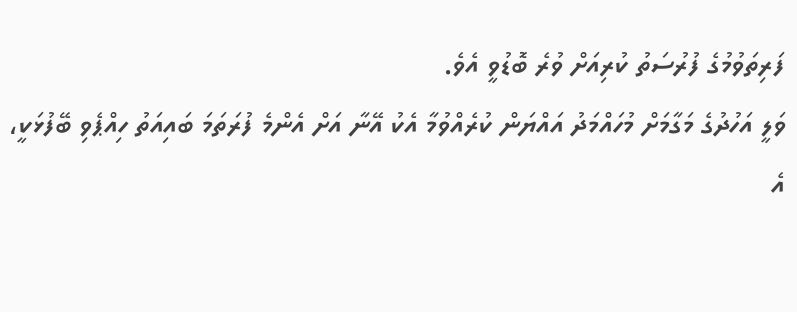ފަރިތަވުމުގެ ފުރުސަތު ކުރިއަށް ވުރެ ބޮޑުވީ އެވެ.
ވަލީ އަހުދުގެ މަގާމަށް މުހައްމަދު އައްޔަން ކުރެއްވުމާ އެކު އޭނާ އަށް އެންމެ ފުރަތަމަ ބައިއަތު ހިއްޕެވި ބޭފުޅަކީ، އެ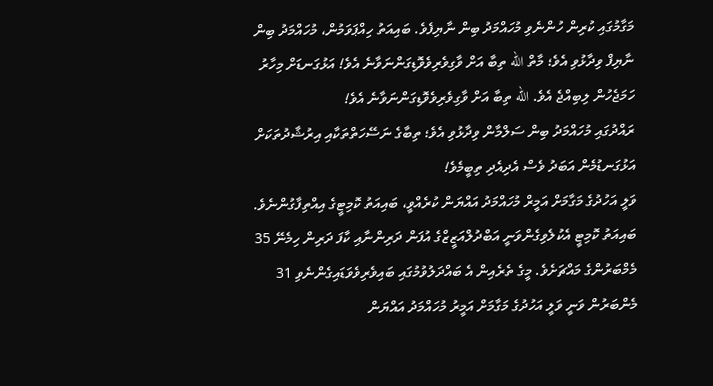މަގާމުގައި ކުރިން ހުންނެވި މުހައްމަދު ބިން ނާޔިފެވެ. ބައިއަތު ހިއްޕަވަމުން، މުހައްމަދު ބިން ނާޔިފް ވިދާޅުވި އެވެ؛ މާތް الله ތިބާ އަށް ވާގިވެރިވެވޮޑިގަންނަވާނެ އެވެ! އަޅުގަނޑަށް މިހާރު ހަމަޖެހުން ލިބިއްޖެ އެވެ. الله ތިބާ އަށް ވާގިވެރިވެވޮޑިގަންނަވާނެ އެވެ!
ރައްދުގައި މުހައްމަދު ބިން ސަލްމާން ވިދާޅުވި އެވެ؛ ތިބާގެ ނަސޭހަތްތަކާއި އިރުޝާދުތަކަށް އަޅުގަނޑުމެން އަބަދު ވެސް އެދިއެދި ތިބީމެވެ!
ވަލީ އަހުދުގެ މަގާމަށް އަމީރް މުހައްމަދު އައްޔަން ކުރެއްވީ، ބައިއަތު ކޮމިޓީގެ އިއްތިފާގުންނެވެ. ބައިއަތު ކޮމިޓީ އެކުލެވިގެންވަނީ އަބްދުލްއަޒީޒްގެ އުފަން ދަރިންނާއި ކާފަ ދަރިން ހިމެނޭ 35 މެމްބަރުންގެ މައްޗަށެވެ. މީގެ ތެރެއިން އެ ބައްދަލުވުމުގައި ބައިވެރިވެވަޑައިގެންނެވި 31 މެންބަރުން ވަނީ ވަލީ އަހުދުގެ މަގާމަށް އަމީރު މުހައްމަދު އައްޔަން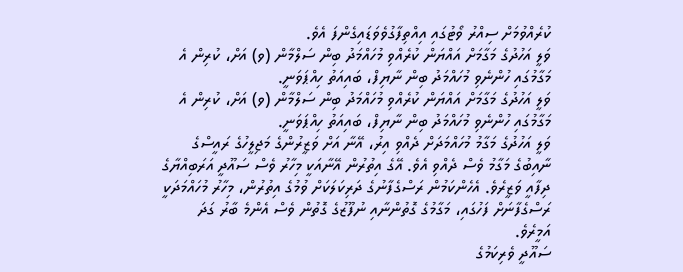ކުރެއްވުމަށް ސިއްރު ވޯޓުގައި އިއްތިފާގުވެވަޑައިގެންފަ އެވެ.
ވަލީ އަހުދުގެ މަގާމަށް އައްޔަން ކުރެއްވި މުހައްމަދު ބިން ސަލްމާން (ވ) އަށް، ކުރިން އެ މަގާމުގައި ހުންނެވި މުހައްމަދު ބިން ނާޔިފް، ބައިއަތު ހިއްޕަވަނީ.
ވަލީ އަހުދުގެ މަގާމަށް އައްޔަން ކުރެއްވި މުހައްމަދު ބިން ސަލްމާން (ވ) އަށް، ކުރިން އެ މަގާމުގައި ހުންނެވި މުހައްމަދު ބިން ނާޔިފް، ބައިއަތު ހިއްޕަވަނީ.
ވަލީ އަހުދުގެ މަގާމު މުހައްމަދަށް ދެއްވި އިރު، އޭނާ އަށް ވަޒީރުންގެ މަޖިލީހުގެ ރައީސްގެ ނާއިބުގެ މަގާމު ވެސް ދެއްވި އެވެ. އޭގެ އިތުރުން އޭނާއަކީ މިހާރު ވެސް ސައޫދީ އަރަބިއްޔާގެ ދިފާއީ ވަޒީރެވެ. އެހެންކަމުން ރަސްގެފާނުގެ ދަރިކަލަކަށް ވުމުގެ އިތުރުން، މިހާރު މުހައްމަދަކީ ރަސްގެފާނަށް ފަހުގައި، މަގާމުގެ ގޮތުންނާއި ނުފޫޒުގެ ގޮތުން ވެސް އެންމެ ބާރު ގަދަ އަމީރެވެ.
ސައޫދީ ވެރިކަމުގެ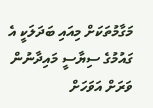މަގާމުތަކަށް މިއައި ބަދަލަކީ އެ ގައުމުގެ ސިޔާސީ މައިދާނުން ވަރަށް އަވަހަށް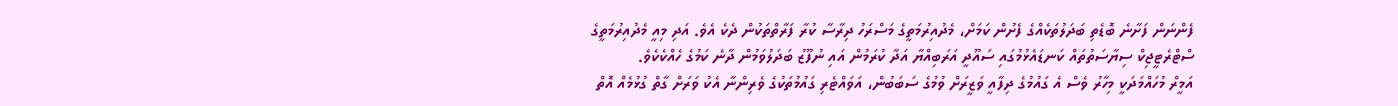ފެންނަން ފަށާނެ ބޮޑެތި ބަދަލުތަކެއްގެ ފެށުން ކަމަށް، މެދުއިރުމަތީގެ މަސްރަހު ދިރާސާ ކުރާ ފަރާތްތަކުން ދެކެ އެވެ. އަދި މިއީ މެދުއިރުމަތީގެ ސްޓްރެޓީޖިކް ސިޔާސަތުތައް ކަނޑައެޅުމުގައި ސައޫދީ އަރަބިއްޔާ އަދާ ކުރަމުން އައި ނުފޫޒު ބަދަލުވަމުން ދާނެ ކަމުގެ ހެއްކެކެވެ.
އަމީރް މުހައްމަދަކީ މިހާރު ވެސް އެ ގައުމުގެ ދިފާއީ ވަޒީރަށް ވުމުގެ ސަބަބުން، އަވައްޓެރި ގައުމުތަކުގެ ވެރިންނާ އެކު ވަރަށް ގާތް ގުޅުމެއް އޮތް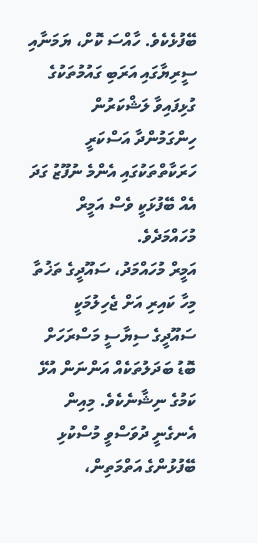ބޭފުޅެކެވެ. ހާއްސަ ކޮށް، ޔަމަނާއި ސީރިޔާގައި އަރަބި ގައުމުތަކުގެ ގުޅިފައިވާ ލަޝްކަރުން ހިންގަމުންދާ އަސްކަރީ ހަރަކާތްތަކުގައި އެންމެ ނުފޫޒު ގަދަ އެއް ބޭފުޅަކީ ވެސް އަމީރް މުހައްމަދެވެ.
އަމީރް މުހައްމަދު، ސައޫދީގެ ތަޚުތާ މިހާ ކައިރި އަށް ޖެހިލުމަކީ ސައޫދީގެ ސިޔާސީ މަސްރަހަށް ބޮޑު ބަދަލުތަކެއް އަންނަން އުޅޭ ކަމުގެ ނިޝާނެކެވެ. މިއިން އެނގެނީ ދުވަސްވީ މުސްކުޅި ބޭފުޅުންގެ އަތްމަތިން،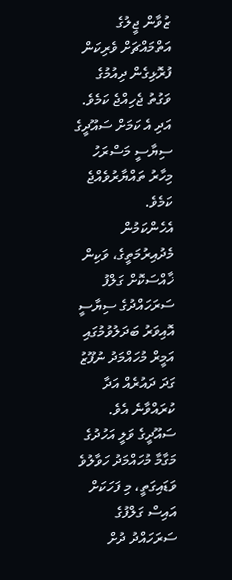ޒުވާން ޖީލުގެ އަތްމައްޗަށް ވެރިކަން ފުރޮޅިގެން ދިއުމުގެ ވަގުތު ޖެހިއްޖެ ކަމެވެ. އަދި އެ ކަމަށް ސައޫދީގެ ސިޔާސީ މަސްރަހު މިހާރު ތައްޔާރުވެއްޖެ ކަމެވެ.
އެހެންކަމުން މެދުއިރުމަތީގެ، ވަކިން ޚާއްސަކޮށް ގަލްފު ސަރަހައްދުގެ ސިޔާސީ އޮއިވަރު ބަދަލުވުމުގައި އަމީރް މުހައްމަދު ނުފޫޒު ގަދަ ދައުރެއް އަދާ ކުރައްވާނެ އެވެ. ސައޫދީގެ ވަލީ އަހުދުގެ މަގާމާ މުހައްމަދު ހަވާލުވެ ވަޑައިގަތީ، މި ފަހަކަށް އައިސް ގަލްފުގެ ސަރަހައްދު ދުށް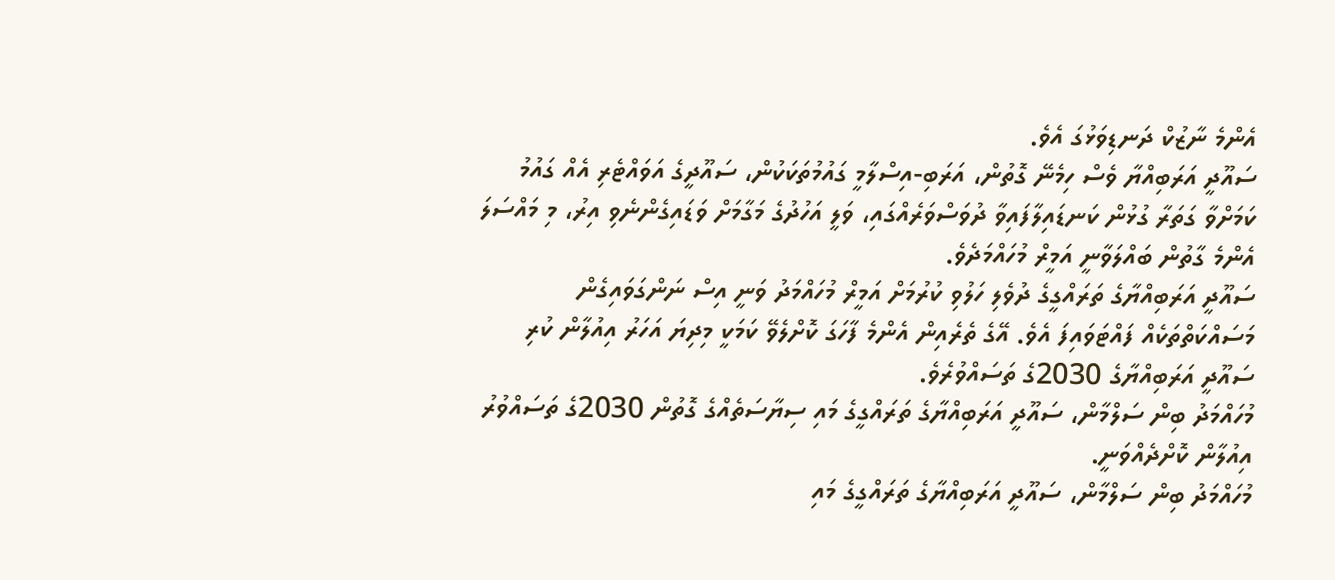އެންމެ ނާޒުކް ދަނޑިވަޅުގަ އެވެ.
ސައޫދީ އަރަބިއްޔާ ވެސް ހިމެނޭ ގޮތުން، އަރަބި-އިސްލާމީ ގައުމުތަކަކުން، ސައޫދީގެ އަވައްޓެރި އެއް ގައުމު ކަމަށްވާ ގަތަރާ ގުޅުން ކަނޑައިލާފައިވާ ދުވަސްވަރެއްގައި، ވަލީ އަހުދުގެ މަގާމަށް ވަޑައިގެންނެވި އިރު، މި މައްސަލަ އެންމެ ގާތުން ބައްލަވާނީ އަމީރް މުހައްމަދެވެ.
ސައޫދީ އަރަބިއްޔާގެ ތަރައްގީގެ ދުވެލި ހަލުވި ކުރުމަށް އަމީރް މުހައްމަދު ވަނީ އިސް ނަންގަވައިގެން މަސައްކަތްތަކެއް ފައްޓަވައިފަ އެވެ. އޭގެ ތެރެއިން އެންމެ ފާހަގަ ކޮށްލެވޭ ކަމަކީ މިދިޔަ އަހަރު އިއުލާން ކުރި ސައޫދީ އަރަބިއްޔާގެ 2030ގެ ތަސައްވުރެވެ.
މުހައްމަދު ބިން ސަލްމާން، ސައޫދީ އަރަބިއްޔާގެ ތަރައްގީގެ މައި ސިޔާސަތެއްގެ ގޮތުން 2030ގެ ތަސައްވުރު އިއުލާން ކޮށްދެއްވަނީ.
މުހައްމަދު ބިން ސަލްމާން، ސައޫދީ އަރަބިއްޔާގެ ތަރައްގީގެ މައި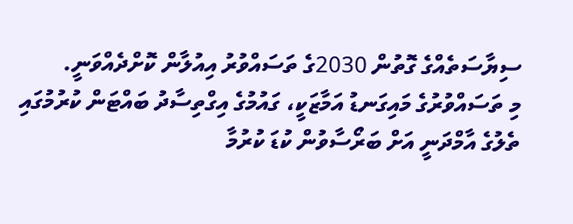ސިޔާސަތެއްގެ ގޮތުން 2030ގެ ތަސައްވުރު އިއުލާން ކޮށްދެއްވަނީ.
މި ތަސައްވުރުގެ މައިގަނޑު އަމާޒަކީ، ގައުމުގެ އިގްތިސާދު ބައްޓަން ކުރުމުގައި ތެލުގެ އާމްދަނީ އަށް ބަރޯސާވުން ކުޑަ ކުރުމާ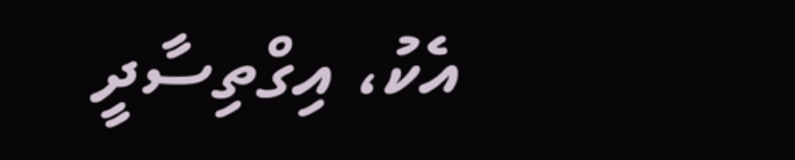އެކު، އިގްތިސާދީ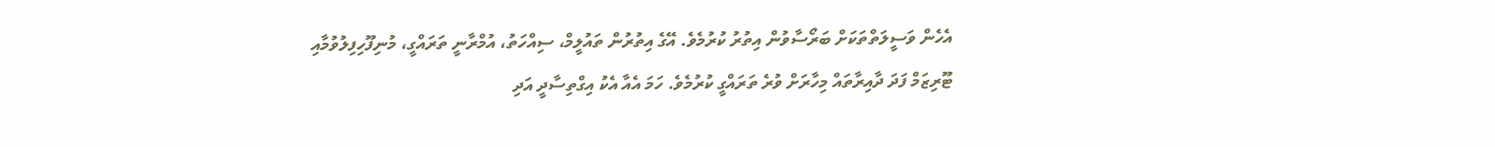އެހެން ވަސީލަތްތަކަށް ބަރޯސާވުން އިތުރު ކުރުމެވެ. އޭގެ އިތުރުން ތައުލީމް، ސިއްހަތު، އުމްރާނީ ތަރައްގީ، މުނިފޫހިފިލުވުމާއި ޓޫރިޒަމް ފަދަ ދާއިރާތައް މިހާރަށް ވުރެ ތަރައްގީ ކުރުމެވެ. ހަމަ އެއާ އެކު އިގްތިސާދީ އަދި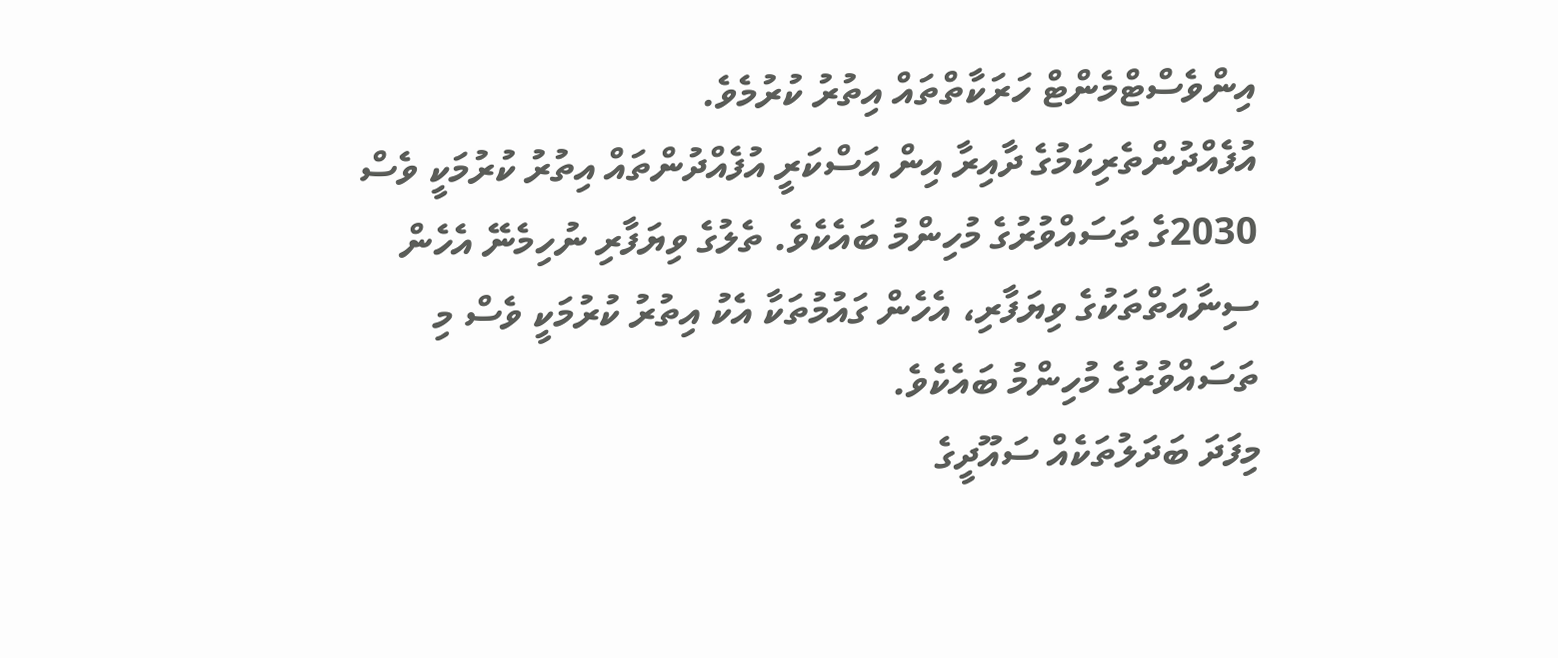އިންވެސްޓްމެންޓް ހަރަކާތްތައް އިތުރު ކުރުމެވެ.
އުފެއްދުންތެރިކަމުގެ ދާއިރާ އިން އަސްކަރީ އުފެއްދުންތައް އިތުރު ކުރުމަކީ ވެސް 2030ގެ ތަސައްވުރުގެ މުހިންމު ބައެކެވެ. ތެލުގެ ވިޔަފާރި ނުހިމެނޭ އެހެން ސިނާއަތްތަކުގެ ވިޔަފާރި، އެހެން ގައުމުތަކާ އެކު އިތުރު ކުރުމަކީ ވެސް މި ތަސައްވުރުގެ މުހިންމު ބައެކެވެ.
މިފަދަ ބަދަލުތަކެއް ސައޫދީގެ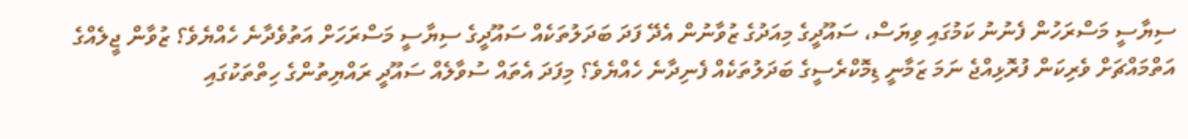ސިޔާސީ މަސްރަހުން ފެނުނު ކަމުގައި ވިޔަސް، ސައޫދީގެ މިއަދުގެ ޒުވާނުން އެދޭ ފަދަ ބަދަލުތަކެއް ސައޫދީގެ ސިޔާސީ މަސްރަހަށް އަތުވެދާނެ ހެއްޔެވެ؟ ޒުވާން ޖީލެއްގެ އަތްމައްޗަށް ވެރިކަން ފުރޮޅިއްޖެ ނަމަ ޒަމާނީ ޑިމޮކްރެސީގެ ބަދަލުތަކެއް ފެނިދާނެ ހެއްޔެވެ؟ މިފަދަ އެތައް ސުވާލެއް ސައޫދީ ރައްޔިތުންގެ ހިތްތަކުގައި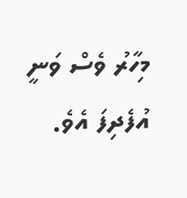މިހާރު ވެސް ވަނީ އުފެދިފަ އެވެ.